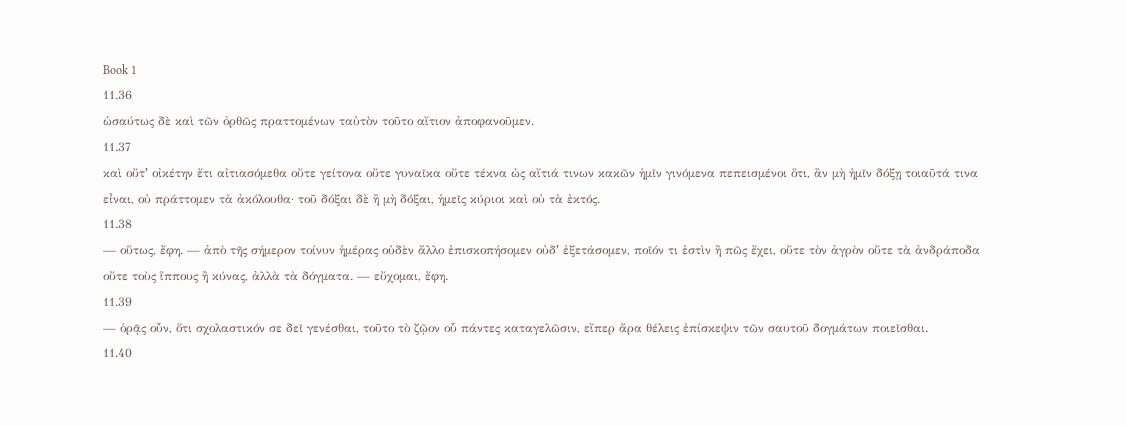Book 1
11.36
ὡσαύτως δὲ καὶ τῶν ὀρθῶς πραττομένων ταὐτὸν τοῦτο αἴτιον ἀποφανοῦμεν.
11.37
καὶ οὔτʼ οἰκέτην ἔτι αἰτιασόμεθα οὔτε γείτονα οὔτε γυναῖκα οὔτε τέκνα ὡς αἴτιά τινων κακῶν ἡμῖν γινόμενα πεπεισμένοι ὅτι, ἂν μὴ ἡμῖν δόξῃ τοιαῦτά τινα εἶναι, οὐ πράττομεν τὰ ἀκόλουθα· τοῦ δόξαι δὲ ἢ μὴ δόξαι, ἡμεῖς κύριοι καὶ οὐ τὰ ἐκτός.
11.38
— οὕτως, ἔφη. — ἀπὸ τῆς σήμερον τοίνυν ἡμέρας οὐδὲν ἄλλο ἐπισκοπήσομεν οὐδʼ ἐξετάσομεν, ποῖόν τι ἐστὶν ἢ πῶς ἔχει, οὔτε τὸν ἀγρὸν οὔτε τὰ ἀνδράποδα οὔτε τοὺς ἵππους ἢ κύνας, ἀλλὰ τὰ δόγματα. — εὔχομαι, ἔφη.
11.39
— ὁρᾷς οὖν, ὅτι σχολαστικόν σε δεῖ γενέσθαι, τοῦτο τὸ ζῷον οὗ πάντες καταγελῶσιν, εἴπερ ἄρα θέλεις ἐπίσκεψιν τῶν σαυτοῦ δογμάτων ποιεῖσθαι.
11.40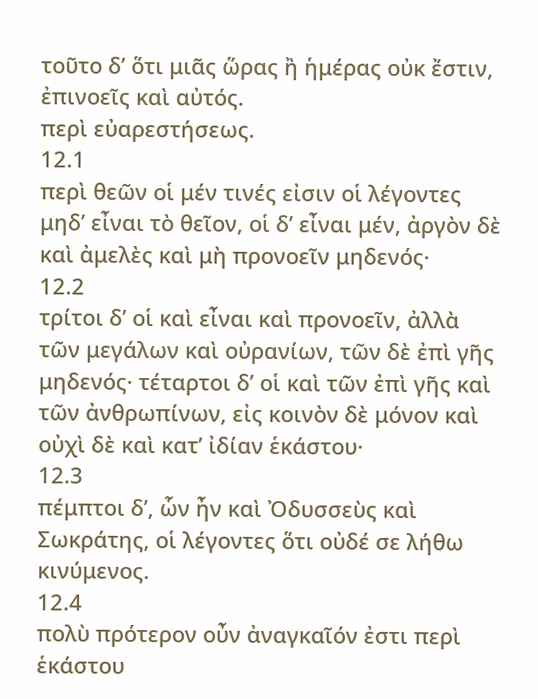τοῦτο δʼ ὅτι μιᾶς ὥρας ἢ ἡμέρας οὐκ ἔστιν, ἐπινοεῖς καὶ αὐτός.
περὶ εὐαρεστήσεως.
12.1
περὶ θεῶν οἱ μέν τινές εἰσιν οἱ λέγοντες μηδʼ εἶναι τὸ θεῖον, οἱ δʼ εἶναι μέν, ἀργὸν δὲ καὶ ἀμελὲς καὶ μὴ προνοεῖν μηδενός·
12.2
τρίτοι δʼ οἱ καὶ εἶναι καὶ προνοεῖν, ἀλλὰ τῶν μεγάλων καὶ οὐρανίων, τῶν δὲ ἐπὶ γῆς μηδενός· τέταρτοι δʼ οἱ καὶ τῶν ἐπὶ γῆς καὶ τῶν ἀνθρωπίνων, εἰς κοινὸν δὲ μόνον καὶ οὐχὶ δὲ καὶ κατʼ ἰδίαν ἑκάστου·
12.3
πέμπτοι δʼ, ὧν ἦν καὶ Ὀδυσσεὺς καὶ Σωκράτης, οἱ λέγοντες ὅτι οὐδέ σε λήθω κινύμενος.
12.4
πολὺ πρότερον οὖν ἀναγκαῖόν ἐστι περὶ ἑκάστου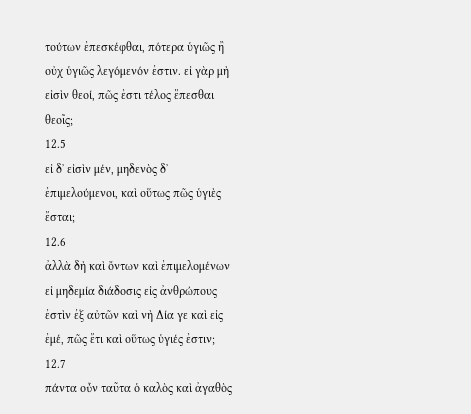τούτων ἐπεσκέφθαι, πότερα ὑγιῶς ἢ οὐχ ὑγιῶς λεγόμενόν ἐστιν. εἰ γὰρ μὴ εἰσὶν θεοί, πῶς ἐστι τέλος ἕπεσθαι θεοῖς;
12.5
εἰ δʼ εἰσὶν μέν, μηδενὸς δʼ ἐπιμελούμενοι, καὶ οὕτως πῶς ὑγιὲς ἔσται;
12.6
ἀλλὰ δὴ καὶ ὄντων καὶ ἐπιμελομένων εἰ μηδεμία διάδοσις εἰς ἀνθρώπους ἐστὶν ἐξ αὐτῶν καὶ νὴ Δία γε καὶ εἰς ἐμέ, πῶς ἔτι καὶ οὕτως ὑγιές ἐστιν;
12.7
πάντα οὖν ταῦτα ὁ καλὸς καὶ ἀγαθὸς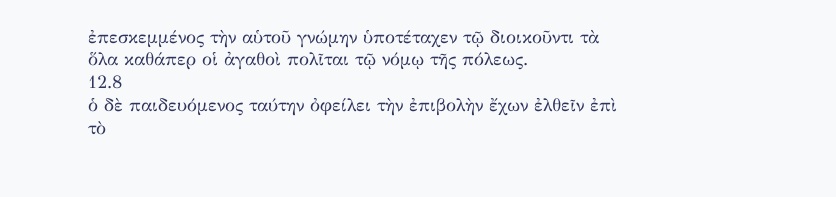ἐπεσκεμμένος τὴν αὑτοῦ γνώμην ὑποτέταχεν τῷ διοικοῦντι τὰ ὅλα καθάπερ οἱ ἀγαθοὶ πολῖται τῷ νόμῳ τῆς πόλεως.
12.8
ὁ δὲ παιδευόμενος ταύτην ὀφείλει τὴν ἐπιβολὴν ἔχων ἐλθεῖν ἐπὶ τὸ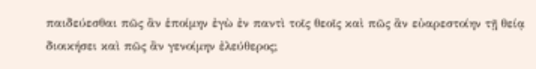παιδεύεσθαι πῶς ἂν ἑποίμην ἐγὼ ἐν παντὶ τοῖς θεοῖς καὶ πῶς ἂν εὐαρεστοίην τῇ θείᾳ διοικήσει καὶ πῶς ἂν γενοίμην ἐλεύθερος;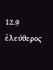12.9
ἐλεύθερος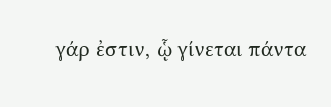γάρ ἐστιν, ᾧ γίνεται πάντα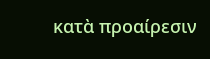κατὰ προαίρεσιν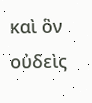καὶ ὃν οὐδεὶς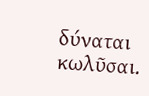δύναται κωλῦσαι.